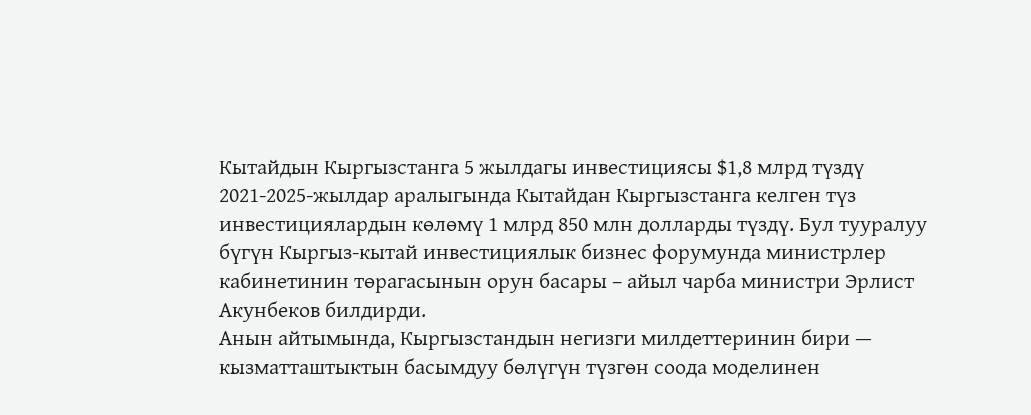Кытайдын Кыргызстанга 5 жылдагы инвестициясы $1,8 млрд түздү
2021-2025-жылдар аралыгында Кытайдан Кыргызстанга келген түз инвестициялардын көлөмү 1 млрд 850 млн долларды түздү. Бул тууралуу бүгүн Кыргыз-кытай инвестициялык бизнес форумунда министрлер кабинетинин төрагасынын орун басары – айыл чарба министри Эрлист Акунбеков билдирди.
Анын айтымында, Кыргызстандын негизги милдеттеринин бири — кызматташтыктын басымдуу бөлүгүн түзгөн соода моделинен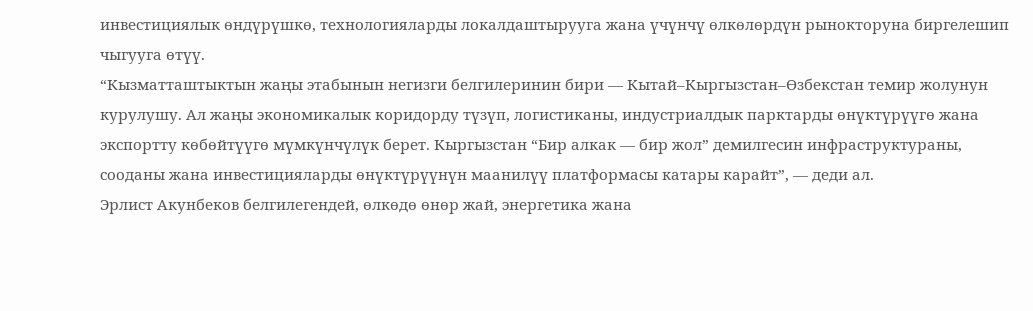инвестициялык өндүрүшкө, технологияларды локалдаштырууга жана үчүнчү өлкөлөрдүн рынокторуна биргелешип чыгууга өтүү.
“Кызматташтыктын жаңы этабынын негизги белгилеринин бири — Кытай–Кыргызстан–Өзбекстан темир жолунун курулушу. Ал жаңы экономикалык коридорду түзүп, логистиканы, индустриалдык парктарды өнүктүрүүгө жана экспортту көбөйтүүгө мүмкүнчүлүк берет. Кыргызстан “Бир алкак — бир жол” демилгесин инфраструктураны, сооданы жана инвестицияларды өнүктүрүүнүн маанилүү платформасы катары карайт”, — деди ал.
Эрлист Акунбеков белгилегендей, өлкөдө өнөр жай, энергетика жана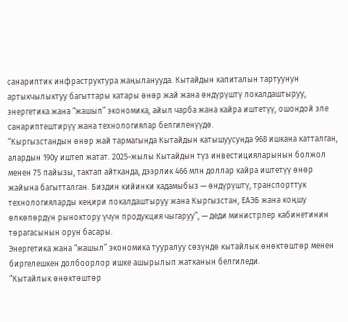санариптик инфраструктура жаңыланууда. Кытайдын капиталын тартуунун артыкчылыктуу багыттары катары өнөр жай жана өндүрүштү локалдаштыруу, энергетика жана “жашыл” экономика, айыл чарба жана кайра иштетүү, ошондой эле санариптештирүү жана технологиялар белгиленүүдө.
“Кыргызстандын өнөр жай тармагында Кытайдын катышуусунда 968 ишкана катталган, алардын 190у иштеп жатат. 2025-жылы Кытайдын түз инвестицияларынын болжол менен 75 пайызы, тактап айтканда, дээрлик 466 млн доллар кайра иштетүү өнөр жайына багытталган. Биздин кийинки кадамыбыз — өндүрүштү, транспорттук технологияларды кеңири локалдаштыруу жана Кыргызстан, ЕАЭБ жана коңшу өлкөлөрдүн рыноктору үчүн продукция чыгаруу”, — деди министрлер кабинетинин төрагасынын орун басары.
Энергетика жана “жашыл” экономика тууралуу сөзүндө кытайлык өнөктөштөр менен биргелешкен долбоорлор ишке ашырылып жатканын белгиледи.
“Кытайлык өнөктөштөр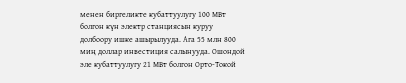менен биргеликте кубаттуулугу 100 МВт болгон күн электр станциясын куруу долбоору ишке ашырылууда. Ага 55 млн 800 миң доллар инвестиция салынууда. Ошондой эле кубаттуулугу 21 МВт болгон Орто-Токой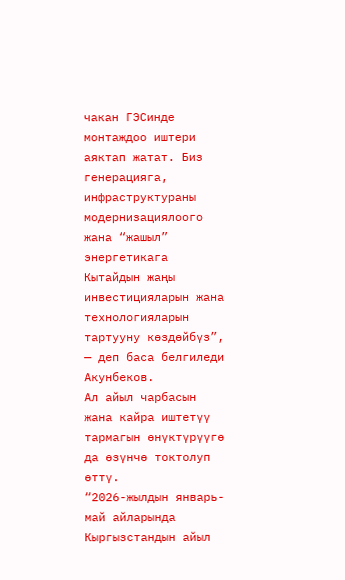чакан ГЭСинде монтаждоо иштери аяктап жатат. Биз генерацияга, инфраструктураны модернизациялоого жана “жашыл” энергетикага Кытайдын жаңы инвестицияларын жана технологияларын тартууну көздөйбүз”, — деп баса белгиледи Акунбеков.
Ал айыл чарбасын жана кайра иштетүү тармагын өнүктүрүүгө да өзүнчө токтолуп өттү.
“2026-жылдын январь-май айларында Кыргызстандын айыл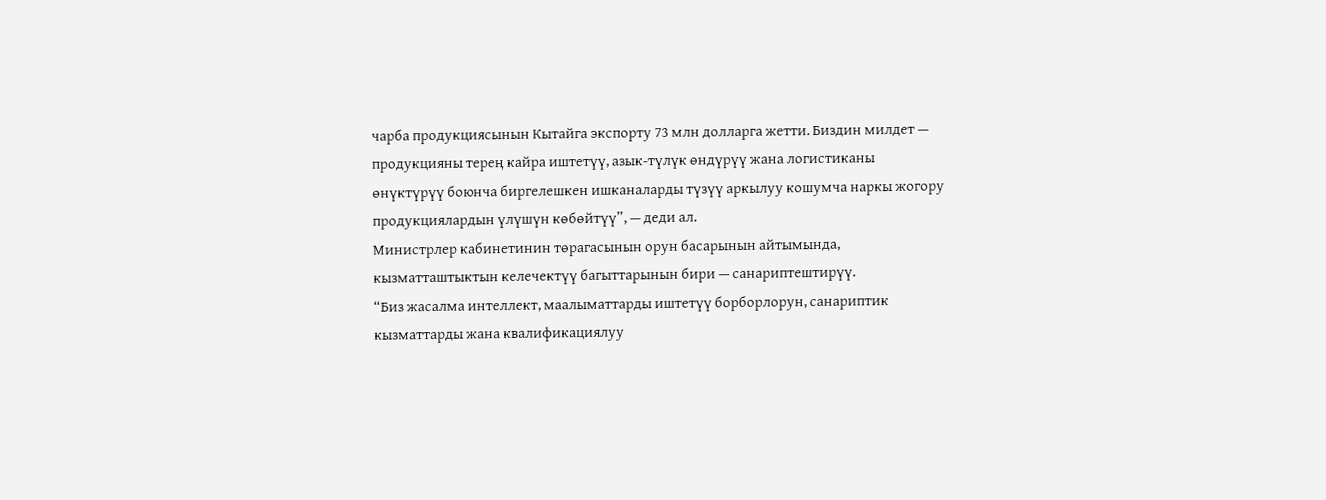чарба продукциясынын Кытайга экспорту 73 млн долларга жетти. Биздин милдет — продукцияны терең кайра иштетүү, азык-түлүк өндүрүү жана логистиканы өнүктүрүү боюнча биргелешкен ишканаларды түзүү аркылуу кошумча наркы жогору продукциялардын үлүшүн көбөйтүү”, — деди ал.
Министрлер кабинетинин төрагасынын орун басарынын айтымында, кызматташтыктын келечектүү багыттарынын бири — санариптештирүү.
“Биз жасалма интеллект, маалыматтарды иштетүү борборлорун, санариптик кызматтарды жана квалификациялуу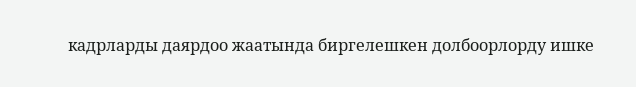кадрларды даярдоо жаатында биргелешкен долбоорлорду ишке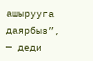ашырууга даярбыз”, — деди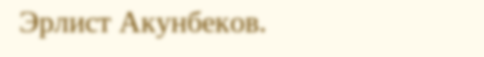Эрлист Акунбеков.